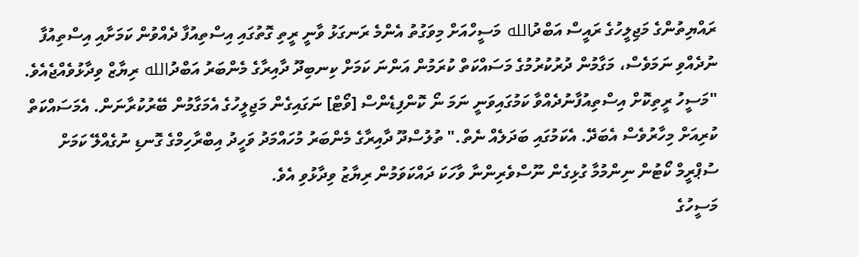ރައްޔިތުންގެ މަޖިލީހުގެ ރައީސް އަބްދުالله މަސީހްއަށް މިވަގުތު އެންމެ ރަނގަޅު ވާނީ ރީތި ގޮތުގައި އިސްތިއުފާ ދެއްވުން ކަމަށާއި އިސްތިއުފާ ނުދެއްވި ނަމަވެސް، މަގާމުން ދުރުކުރުމުގެ މަސައްކަތް ކުރަމުން އަންނަ ކަމަށް ކިނބިދޫ ދާއިރާގެ މެންބަރު އަބްދުالله ރިޔާޒް ވިދާޅުވެއްޖެއެވެ.
"މަސީހު ރީތިކޮށް އިސްތިއުފާނުދެއްވާ ކަމުގައިވަނީ ނަމަ ނޯ ކޮންފިޑެންސް [ވޯޓް] ނަގައިގެން މަޖިލީހުގެ އެމަގާމުން ބޭރުކުރާނަން. އެމަސައްކަތް ކުރިއަށް މިހާރުވެސް އެބަދޭ. އެކަމުގައި ބަދަލެއް ނެތް." ތުލުސްދޫ ދާއިރާގެ މެންބަރު މުހައްމަދު ވަހީދު އިބްރާހިމްގެ ގޮނޑި ނުގެއްލޭ ކަމަށް ސުޕްރީމް ކޯޓުން ނިންމުމާ ގުޅިގެން ނޫސްވެރިންނާ ވާހަކަ ދައްކަވަމުން ރިޔާޒު ވިދާޅުވި އެވެ.
މަސީހުގެ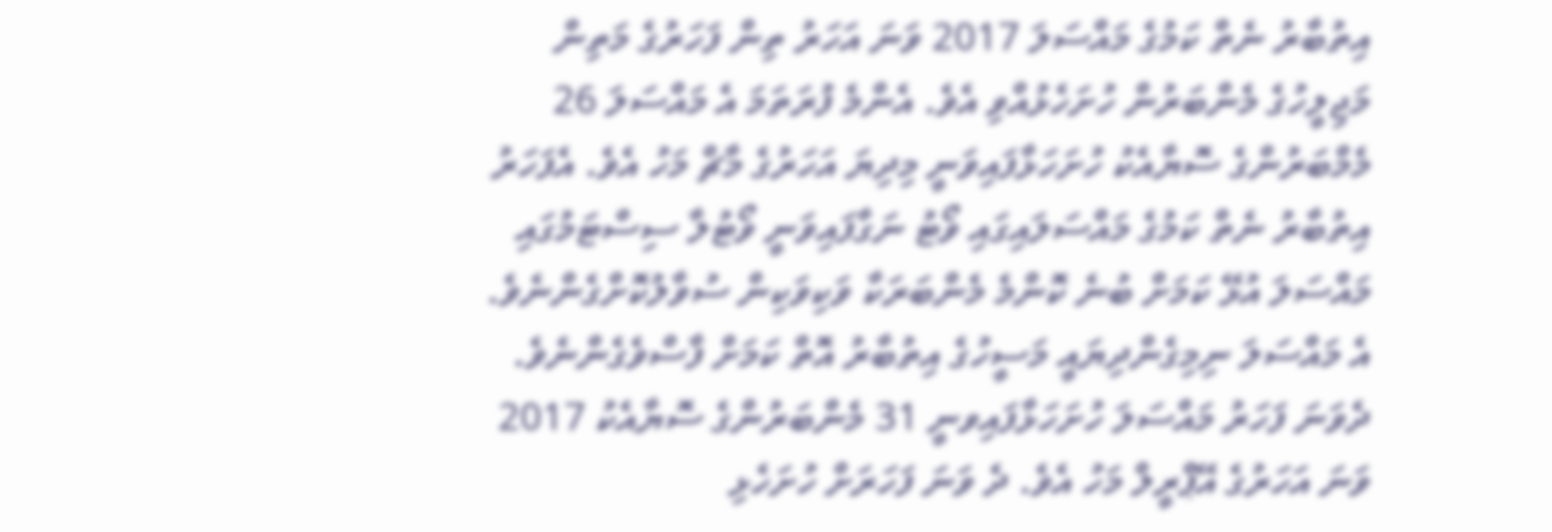އިތުބާރު ނެތް ކަމުގެ މައްސަލަ 2017 ވަނަ އަހަރު ތިން ފަހަރުގެ މަތިން މަޖިލީހުގެ މެންބަރުން ހުށަހެޅުއްވި އެވެ. އެންމެ ފުރަތަމަ އެ މައްސަލަ 26 މެމްބަރުންގެ ސޮޔާއެކު ހުށަހަޅާފައިވަނީ މިދިޔަ އަހަރުގެ މާޗް މަހު އެވެ. އެފަހަރު އިތުބާރު ނެތް ކަމުގެ މައްސަލައިގައި ވޯޓު ނަގާފައިވަނީ ވޯޓުލާ ސިސްޓަމުގައި މައްސަލަ އުޅޭ ކަމަށް ބުނެ ކޮންމެ މެންބަރަކާ ވަކިވަކިން ސުވާލުކޮށްގެންނެވެ. އެ މައްސަލަ ނިމިގެންދިޔައީ މަސީހުގެ އިތުބާރު އޮތް ކަމަށް ފާސްވެގެންނެވެ.
ދެވަނަ ފަހަރު މައްސަލަ ހުށަހަޅާފައިވނީ 31 މެންބަރުންގެ ސޮޔާއެކު 2017 ވަނަ އަހަރުގެ އޭޕްރީލް މަހު އެވެ. ދެ ވަނަ ފަހަރަށް ހުށަހެޅި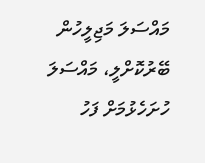މައްސަލަ މަޖިލީހުން ބޭރުކޮށްލީ، މައްސަލަ ހުށަހެޅުމަށް ފަހު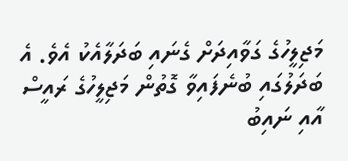މަޖިލީހުގެ ގަވާއިދަށް ގެނައި ބަދަލާއެކު އެވެ. އެ ބަދަލުގައި ބުނެފައިވާ ގޮތުން މަޖިލީހުގެ ރައީސް އާއި ނައިބު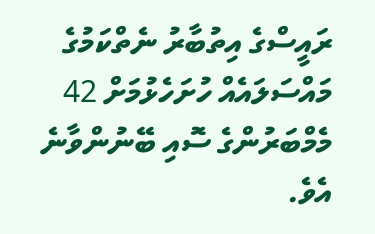ރައީސްގެ އިތުބާރު ނެތްކަމުގެ މައްސަލައެއް ހުށަހެޅުމަށް 42 މެމްބަރުންގެ ސޮއި ބޭނުންވާނެ އެވެ.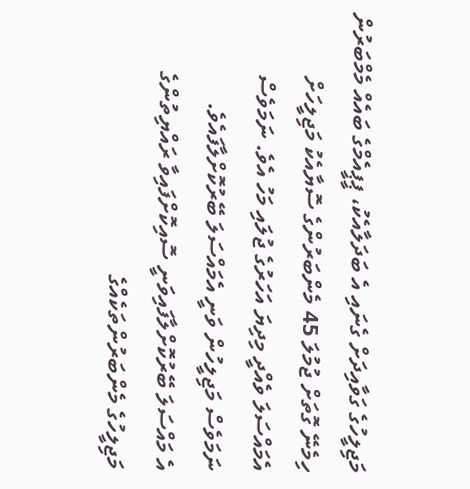މަޖިލީހުގެ ގަވާއިދަށް ގެނައި އެ ބަދަލާއެކު، ޕީޕީއެމްގެ ބައެއް މެމްބަރުން ހިމެނޭ ގޮތަށް ޖުމުލަ 45 މެންބަރުންގެ ސޮޔާއެކު މަޖިލީހަށް އެމައްސަލަ ވެއްދީ މިދިޔަ އަހަރުގެ ޖުލައި މަހު އެވެ. ނަމަވެސް ނަމަވެސް މަޖިލީހުން ވަނީ އެމައްސަލަ ބޭރުކޮށްލާފައެވެ.
އެ މައްސަލަ ބޭރުކޮށްލާފައިވަނީ ސޮއިކޮށްފައިވާ ރައްޔިތުންގެ މަޖިލީހުގެ މެންބަރުންތަކެއްގެ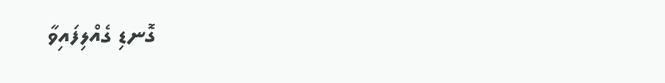ގޮނޑި ގެއްލިފައިވާ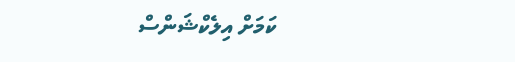ކަމަށް އިލެކްޝަންސް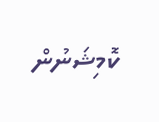ކޮމިޝަނުން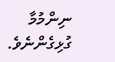ނިންމުމާ ގުޅިގެންނެވެ.